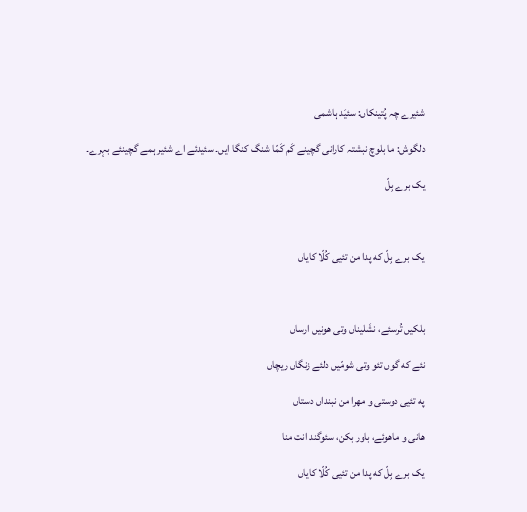شئیرے چہ پُتینکاں: سئیَد ہاشمی

دلگوش: ما بلوچ نبشتہ کارانی گچینے کَم کَمّا شنگ کنگا ایں۔ سئیدئے اے شئیر ہمے گچینئے بہرے۔

یک برے بِلّ



یک برے بِلّ که پدا من تئیی کُلّا کایاں



بلکیں تُرسئے، نشَلیناں وتی هونیں ارساں

نئے که گوں تئو وتی شومّیں دلئے زنگاں ریچاں

په تئیی دوستی و مهرا من نبنداں دستاں

هانی و ماهوئے، باور بکن، سئوگند انت منا

یک برے بِلّ که پدا من تئیی کُلّا کایاں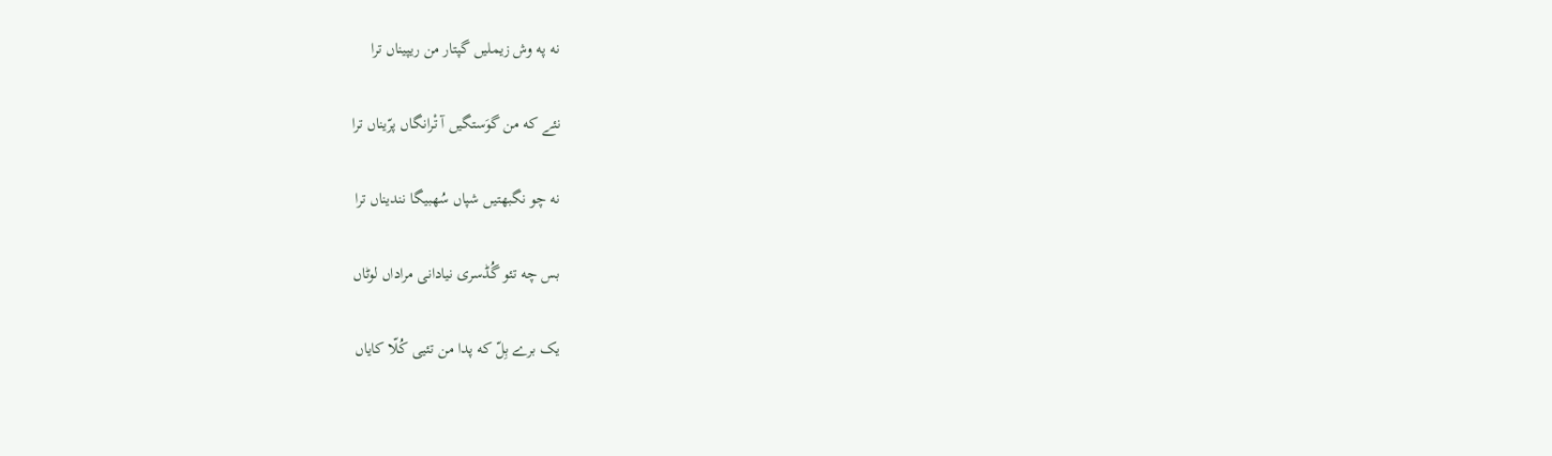نه په وش زیملیں گپتار من ریپیناں ترا

نئے که من گوَستگیں آ تْرانگاں پرّیناں ترا

نه چو نگبهتیں شپاں سُهبیگا نندیناں ترا

بس چه تئو گُڈسری نیادانی مراداں لوٹاں

یک برے بِلّ که پدا من تئیی کُلّا کایاں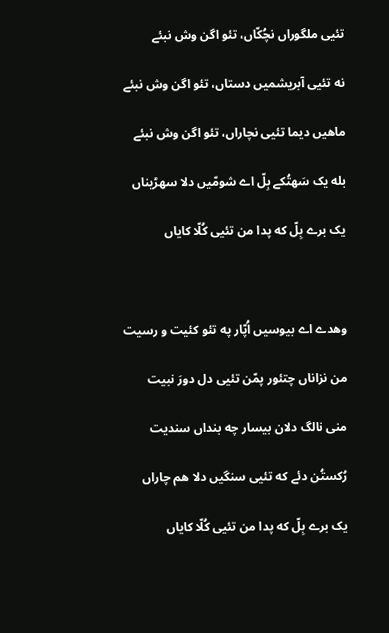تئیی ملگوراں نچُکّاں، تئو اگن وش نبئے

نه تئیی آبریشمیں دستاں، تئو اگن وش نبئے

ماهیں دیما تئیی نچاراں، تئو اگن وش نبئے

بله یک سَهتُکے بِلّ اے شومّیں دلا سهڑیناں

یک برے بِلّ که پدا من تئیی کُلّا کایاں



وهدے اے بیوسیں اُپّار په تئو کئیت و رسیت

من نزاناں چتئور پمّن تئیی دل دورَ نبیت

منی نالگ دلان بیسار چه بنداں سندیت

رُکستُن دئے که تئیی سنگیں دلا هم چاراں

یک برے بِلّ که پدا من تئیی کُلّا کایاں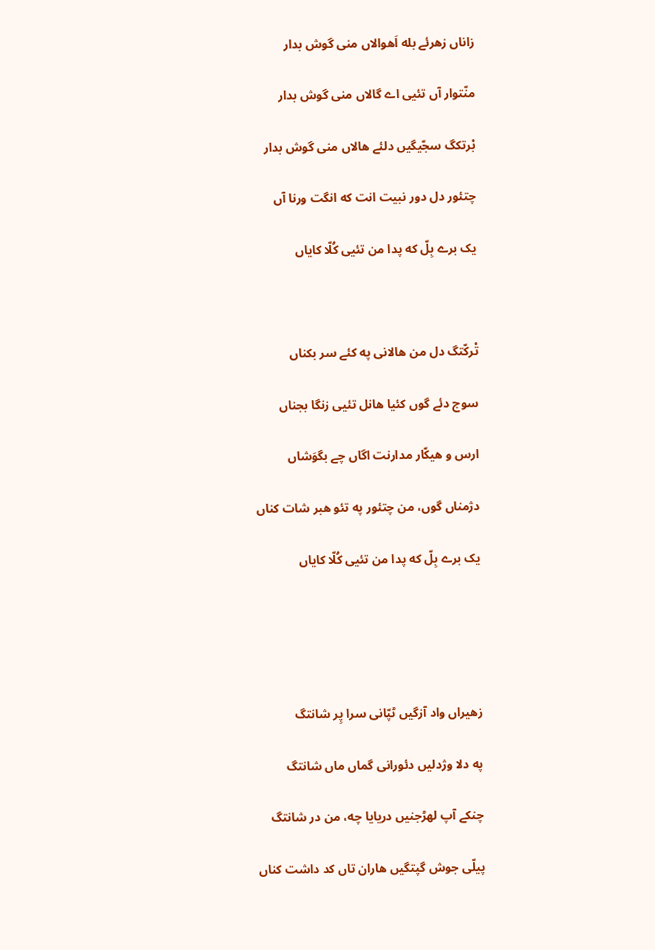زاناں زهرئے بله اَهوالاں منی گوش بدار

منّتوار آں تئیی اے گالاں منی گوش بدار

بْرتکگ سجّیگیں دلئے هالاں منی گوش بدار

چتئور دل دور نبیت انت که انگت ورنا آں

یک برے بِلّ که پدا من تئیی کُلّا کایاں



تْرکّتگ دل من هالانی په کئے سر بکناں

سوج دئے گوں کئیا هانل تئیی زنگا بجناں

ارس و هیکّار مدارنت اگاں چے بگوَشاں

دژمناں گوں، من چتئور په تئو هبر شات کناں

یک برے بِلّ که پدا من تئیی کُلّا کایاں





زهیراں واد آزگیں ٹپّانی سرا پِر شانتگ

په دلا وژدلیں دئورانی گماں ماں شانتگ

چنکے آپ لهڑجنیں دریایا چه، من در شانتگ

پیلّی جوش گپتگیں هاران تاں کد داشت کناں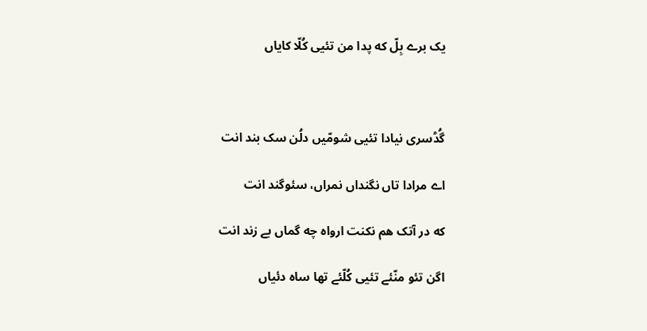یک برے بِلّ که پدا من تئیی کُلّا کایاں



گُڈسری نیادا تئیی شومّیں دلُن سک بند انت

اے مرادا تاں نگنداں نمراں، سئوگند انت

که در آتک هم نکنت ارواه چه گماں بے زند انت

اگن تئو منّئے تئیی کُلّئے تها ساه دئیاں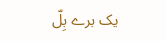یک برے بِلّ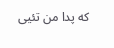که پدا من تئیی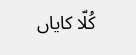کُلّا کایاں